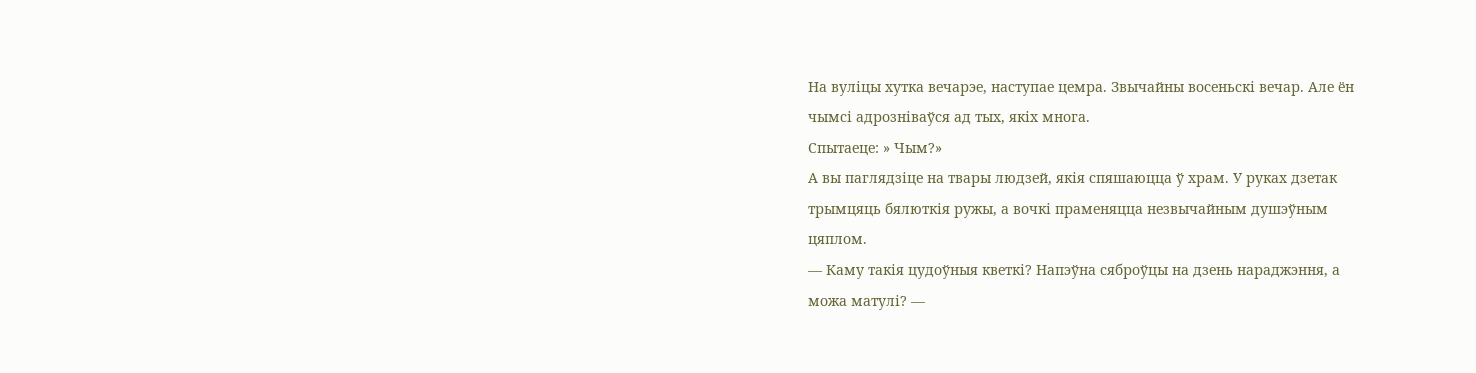На вуліцы хутка вечарэе, наступае цемра. Звычайны восеньскі вечар. Але ён
чымсі адрозніваўся ад тых, якіх многа.
Спытаеце: » Чым?»
А вы паглядзіце на твары людзей, якія спяшаюцца ў храм. У руках дзетак
трымцяць бялюткія ружы, а вочкі праменяцца незвычайным душэўным
цяплом.
— Каму такія цудоўныя кветкі? Напэўна сяброўцы на дзень нараджэння, а
можа матулі? —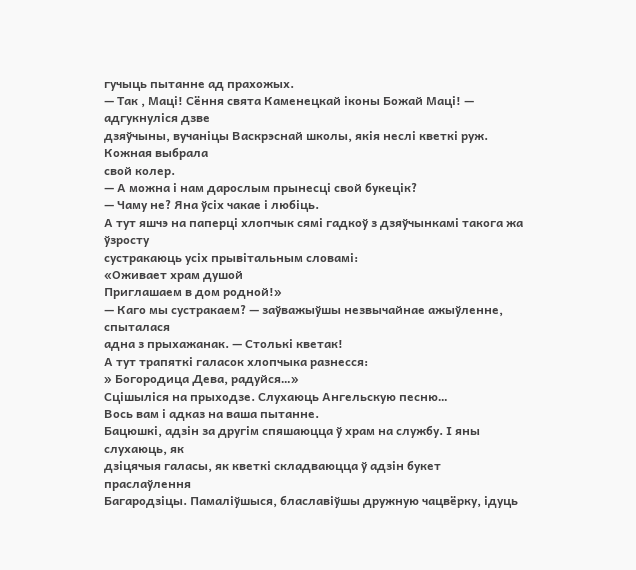гучыць пытанне ад прахожых.
— Так , Маці! Сёння свята Каменецкай іконы Божай Маці! — адгукнуліся дзве
дзяўчыны, вучаніцы Васкрэснай школы, якія неслі кветкі руж. Кожная выбрала
свой колер.
— А можна і нам дарослым прынесці свой букецік?
— Чаму не? Яна ўсіх чакае і любіць.
А тут яшчэ на паперці хлопчык сямі гадкоў з дзяўчынкамі такога жа ўзросту
сустракаюць усіх прывітальным словамі:
«Оживает храм душой
Приглашаем в дом родной!»
— Каго мы сустракаем? — заўважыўшы незвычайнае ажыўленне, спыталася
адна з прыхажанак. — Столькі кветак!
А тут трапяткі галасок хлопчыка разнесся:
» Богородица Дева, радуйся…»
Сцішыліся на прыходзе. Слухаюць Ангельскую песню…
Вось вам і адказ на ваша пытанне.
Бацюшкі, адзін за другім спяшаюцца ў храм на службу. І яны слухаюць, як
дзіцячыя галасы, як кветкі складваюцца ў адзін букет праслаўлення
Багародзіцы. Памаліўшыся, блаславіўшы дружную чацвёрку, ідуць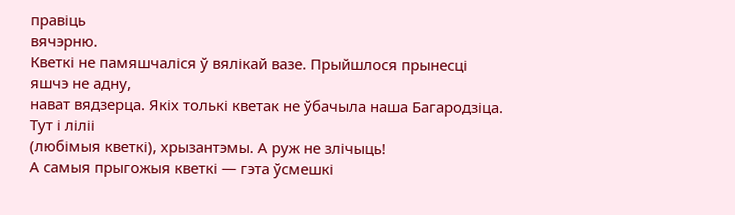правіць
вячэрню.
Кветкі не памяшчаліся ў вялікай вазе. Прыйшлося прынесці яшчэ не адну,
нават вядзерца. Якіх толькі кветак не ўбачыла наша Багародзіца. Тут і ліліі
(любімыя кветкі), хрызантэмы. А руж не злічыць!
А самыя прыгожыя кветкі — гэта ўсмешкі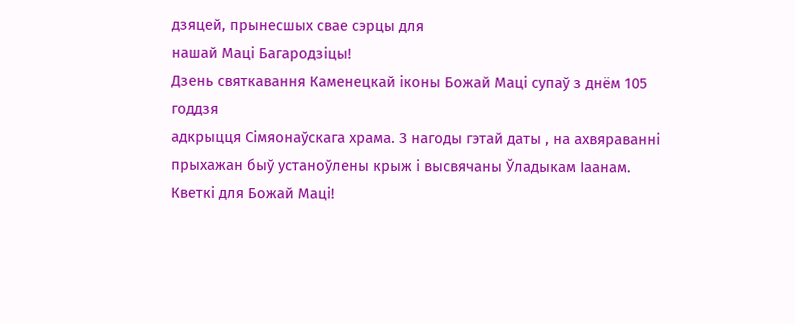дзяцей, прынесшых свае сэрцы для
нашай Маці Багародзіцы!
Дзень святкавання Каменецкай іконы Божай Маці супаў з днём 105 годдзя
адкрыцця Сімяонаўскага храма. З нагоды гэтай даты , на ахвяраванні
прыхажан быў устаноўлены крыж і высвячаны Ўладыкам Іаанам.
Кветкі для Божай Маці!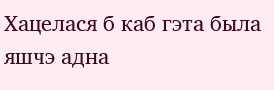Хацелася б каб гэта была яшчэ адна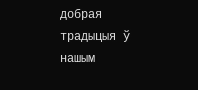добрая традыцыя ў нашым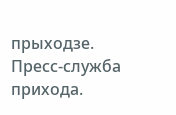прыходзе.
Пресс-служба прихода.